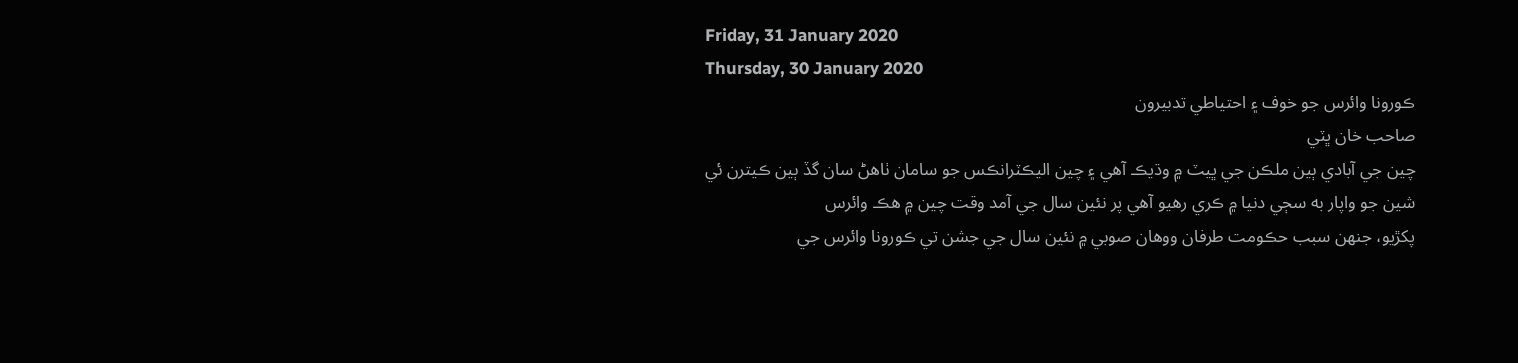Friday, 31 January 2020
Thursday, 30 January 2020
ڪورونا وائرس جو خوف ۽ احتياطي تدبيرون
صاحب خان ڀٽي
چين جي آبادي ٻين ملڪن جي ڀيٽ ۾ وڌيڪ آهي ۽ چين اليڪٽرانڪس جو سامان ٺاهڻ سان گڏ ٻين ڪيترن ئي
شين جو واپار به سڄي دنيا ۾ ڪري رهيو آهي پر نئين سال جي آمد وقت چين ۾ هڪ وائرس
پکڙيو، جنهن سبب حڪومت طرفان ووهان صوبي ۾ نئين سال جي جشن تي ڪورونا وائرس جي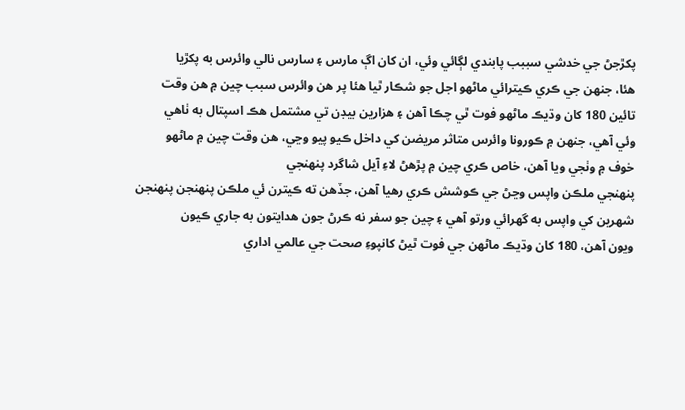پکڙجڻ جي خدشي سببب پابندي لڳائي وئي، ان کان اڳ مارس ۽ سارس نالي وائرس به پکڙيا
هئا، جنهن جي ڪري ڪيترائي ماڻهو اجل جو شڪار ٿيا هئا پر هن وائرس سبب چين ۾ هن وقت
تائين 180 کان وڌيڪ ماڻهو فوت ٿي چڪا آهن ۽ هزارين بيڊن تي مشتمل هڪ اسپتال به ٺاهي
وئي آهي، جنهن ۾ ڪورونا وائرس متاثر مريضن کي داخل ڪيو پيو وڃي، هن وقت چين ۾ ماڻهو
خوف ۾ وٺجي ويا آهن، خاص ڪري چين ۾ پڙهڻ لاءِ آيل شاگرد پنهنجي
پنهنجي ملڪن واپس وڃڻ جي ڪوشش ڪري رهيا آهن، جڏهن ته ڪيترن ئي ملڪن پنهنجن پنهنجن
شهرين کي واپس به گهرائي ورتو آهي ۽ چين جو سفر نه ڪرڻ جون هدايتون به جاري ڪيون
ويون آهن، 180 کان وڌيڪ ماڻهن جي فوت ٿيڻ کانپوءِ صحت جي عالمي اداري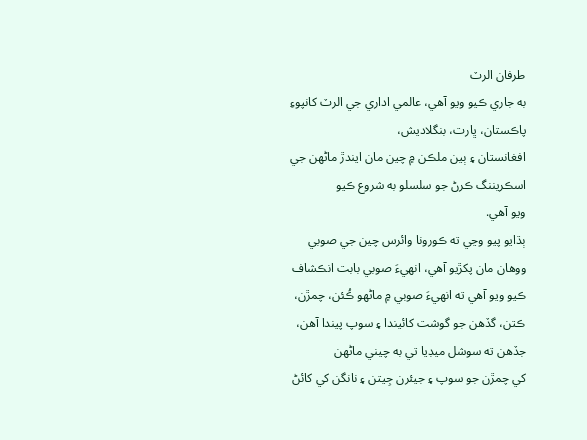طرفان الرٽ
به جاري ڪيو ويو آهي، عالمي اداري جي الرٽ کانپوءِ پاڪستان، ڀارت، بنگلاديش،
افغانستان ۽ ٻين ملڪن ۾ چين مان ايندڙ ماڻهن جي اسڪريننگ ڪرڻ جو سلسلو به شروع ڪيو
ويو آهي.
ٻڌايو پيو وڃي ته ڪورونا وائرس چين جي صوبي
ووهان مان پکڙيو آهي، انهيءَ صوبي بابت انڪشاف ڪيو ويو آهي ته انهيءَ صوبي ۾ ماڻهو ڪُئن، چمڙن،
ڪتن، گڏهن جو گوشت کائيندا ۽ سوپ پيندا آهن، جڏهن ته سوشل ميڊيا تي به چيني ماڻهن
کي چمڙن جو سوپ ۽ جيئرن جِيتن ۽ نانگن کي کائڻ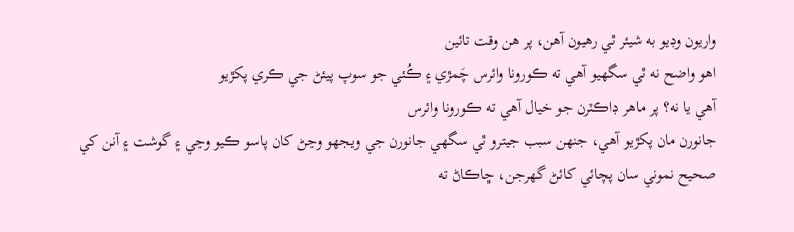واريون وڊيو به شيئر ٿي رهيون آهن، پر هن وقت تائين
اهو واضح نه ٿي سگهيو آهي ته ڪورونا وائرس چَمڙي ۽ ڪُئي جو سوپ پيئڻ جي ڪري پکڙيو
آهي يا نه؟ پر ماهر ڊاڪٽرن جو خيال آهي ته ڪورونا وائرس
جانورن مان پکڙيو آهي، جنهن سبب جيترو ٿي سگهي جانورن جي ويجهو وڃڻ کان پاسو ڪيو وڃي ۽ گوشت ۽ آنن کي
صحيح نموني سان پچائي کائڻ گهرجن، ڇاڪاڻ ته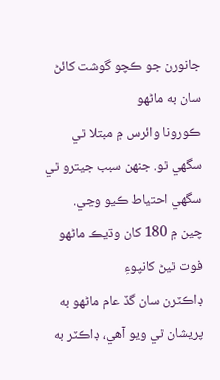جانورن جو ڪچو گوشت کائڻ سان به ماڻهو
ڪورونا وائرس ۾ مبتلا ٿي سگهي ٿو. جنهن سبب جيترو ٿي سگهي احتياط ڪيو وڃي.
چين ۾ 180 کان وڌيڪ ماڻهو فوت ٿيڻ کانپوءِ
ڊاڪٽرن سان گڏ عام ماڻهو به پريشان ٿي ويو آهي، ڊاڪٽر به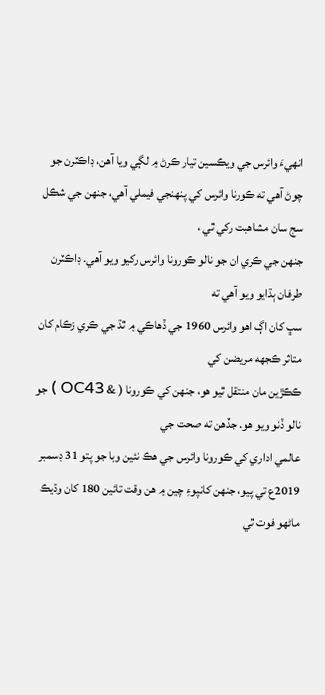انهيءَ وائرس جي ويڪسين تيار ڪرڻ ۾ لڳي ويا آهن، ڊاڪٽرن جو
چوڻ آهي ته ڪورنا وائرس کي پنهنجي فيملي آهي، جنهن جي شڪل سج سان مشاهبت رکي ٿي ،
جنهن جي ڪري ان جو نالو ڪورونا وائرس رکيو ويو آهي. ڊاڪٽرن طرفان ٻڌايو ويو آهي ته
سڀ کان اڳ اهو وائرس 1960 جي ڏهاڪي ۾ ٿڌ جي ڪري زڪام کان متاثر ڪجهه مريضن کي
ڪڪڙين مان منتقل ٿيو هو، جنهن کي ڪورونا ( & OC43 ) جو نالو ڏنو ويو هو. جڏهن ته صحت جي
عالمي اداري کي ڪورونا وائرس جي هڪ نئين وبا جو پتو 31 ڊسمبر 2019ع تي پيو، جنهن کانپوءِ چين ۾ هن وقت تائين 180 کان وڌيڪ ماڻهو فوت ٿي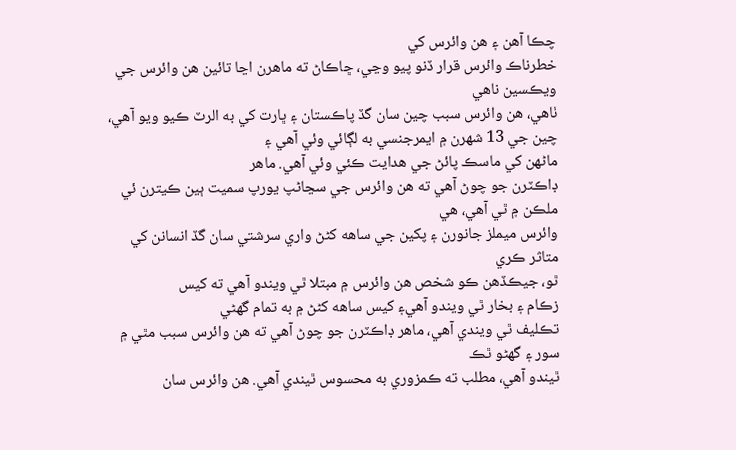چڪا آهن ۽ هن وائرس کي
خطرناڪ وائرس قرار ڏنو پيو وڃي، ڇاڪاڻ ته ماهرن اڃا تائين هن وائرس جي ويڪسين ناهي
ٺاهي، هن وائرس سبب چين سان گڏ پاڪستان ۽ ڀارت کي به الرٽ ڪيو ويو آهي، چين جي 13 شهرن ۾ ايمرجنسي به لڳائي وئي آهي ۽
ماڻهن کي ماسڪ پائڻ جي هدايت ڪئي وئي آهي. ماهر
ڊاڪٽرن جو چوڻ آهي ته هن وائرس جي سڃاڻپ يورپ سميت ٻين ڪيترن ئي ملڪن ۾ ٿي آهي، هي
وائرس ميملز جانورن ۽ پکين جي ساهه کڻڻ واري سرشتي سان گڏ انسانن کي متاثر ڪري
ٿو، جيڪڏهن ڪو شخص هن وائرس ۾ مبتلا ٿي ويندو آهي ته کيس
زڪام ۽ بخار ٿي ويندو آهي۽ کيس ساهه کڻڻ ۾ به تمام گهڻي
تڪليف ٿي ويندي آهي، ماهر ڊاڪٽرن جو چوڻ آهي ته هن وائرس سبب مٿي ۾ سور ۽ گهڻو ٿڪ
ٿيندو آهي، مطلب ته ڪمزوري به محسوس ٿيندي آهي. هن وائرس سان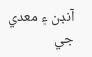آنڊن ۽ معدي جي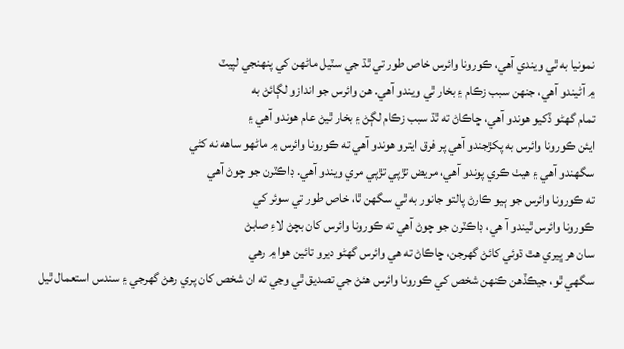نمونيا به ٿي ويندي آهي، ڪورونا وائرس خاص طور تي ٿڌ جي سٽيل ماڻهن کي پنهنجي لپيٽ
۾ آڻيندو آهي، جنهن سبب زڪام ۽ بخار ٿي ويندو آهي. هن وائرس جو اندازو لڳائڻ به
تمام گهڻو ڏکيو هوندو آهي، ڇاڪاڻ ته ٿڌ سبب زڪام لڳڻ ۽ بخار ٿيڻ عام هوندو آهي ۽
ايئن ڪورونا وائرس به پکڙجندو آهي پر فرق ايترو هوندو آهي ته ڪورونا وائرس ۾ ماڻهو ساهه نه کڻي
سگهندو آهي ۽ هيٺ ڪري پوندو آهي، مريض تڙپي تڙپي مري ويندو آهي. ڊاڪٽرن جو چوڻ آهي
ته ڪورونا وائرس جو ٻيو ڪارڻ پالتو جانور به ٿي سگهن ٿا، خاص طور تي سوئر کي
ڪورونا وائرس ٿيندو آ هي، ڊاڪٽرن جو چوڻ آهي ته ڪورونا وائرس کان بچڻ لاءِ صابڻ
سان هر ڀيري هٿ ڌوئي کائڻ گهرجن، ڇاڪاڻ ته هي وائرس گهڻو ديرو تائين هوا ۾ رهي
سگهي ٿو، جيڪڏهن ڪنهن شخص کي ڪورونا وائرس هئڻ جي تصديق ٿي وڃي ته ان شخص کان پري رهڻ گهرجي ۽ سندس استعمال ٿيل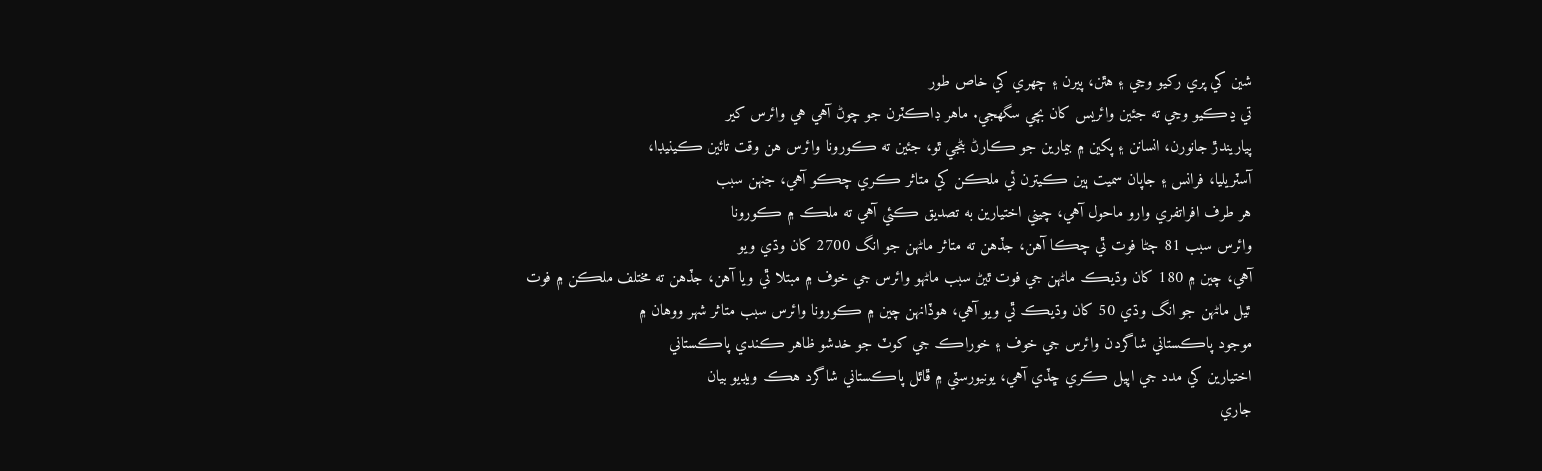شين کي پري رکيو وڃي ۽ هٿن، پيرن ۽ چهري کي خاص طور
تي ڍڪيو وڃي ته جئين وائريس کان بچي سگهجي. ماهر ڊاڪٽرن جو چوڻ آهي هي وائرس کير
پياريندڙ جانورن، انسانن ۽ پکين ۾ بيمارين جو ڪارڻ بڻجي ٿو، جئين ته ڪورونا وائرس هن وقت تائين ڪينيڊا،
آسٽريليا، فرانس ۽ جاپان سميت ٻين ڪيترن ئي ملڪن کي متاثر ڪري چڪو آهي، جنهن سبب
هر طرف افراتفري وارو ماحول آهي، چيني اختيارين به تصديق ڪئي آهي ته ملڪ ۾ ڪورونا
وائرس سبب 81 ڄڻا فوت ٿي چڪا آهن، جڏهن ته متاثر ماڻهن جو انگ 2700 کان وڌي ويو
آهي، چين ۾ 180 کان وڌيڪ ماڻهن جي فوت ٿيڻ سبب ماڻهو وائرس جي خوف ۾ مبتلا ٿي ويا آهن، جڏهن ته مختلف ملڪن ۾ فوت
ٿيل ماڻهن جو انگ وڌي 50 کان وڌيڪ ٿي ويو آهي، هوڏانهن چين ۾ ڪورونا وائرس سبب متاثر شهر ووهان ۾
موجود پاڪستاني شاگردن وائرس جي خوف ۽ خوراڪ جي کوٽ جو خدشو ظاهر ڪندي پاڪستاني
اختيارين کي مدد جي اپيل ڪري ڇڏي آهي، يونيورسٽي ۾ ڦاٿل پاڪستاني شاگرد هڪ ويڊيو بيان
جاري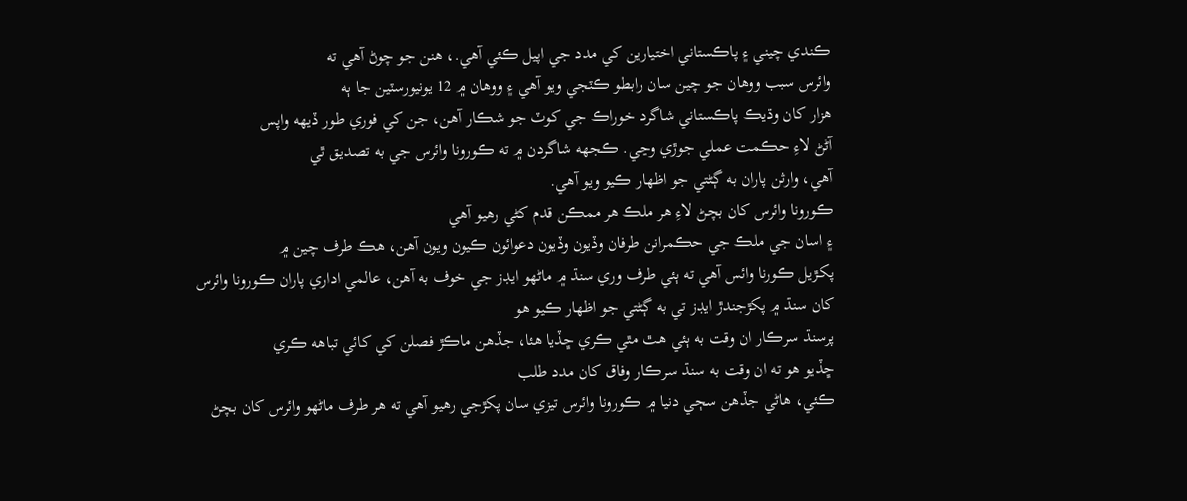ڪندي چيني ۽ پاڪستاني اختيارين کي مدد جي اپيل ڪئي آهي.، هنن جو چوڻ آهي ته
وائرس سبب ووهان جو چين سان رابطو ڪٽجي ويو آهي ۽ ووهان ۾ 12 يونيورسٽين جا ٻه
هزار کان وڌيڪ پاڪستاني شاگرد خوراڪ جي کوٽ جو شڪار آهن، جن کي فوري طور ڏيهه واپس
آڻڻ لاءِ حڪمت عملي جوڙي وڃي. ڪجهه شاگردن ۾ ته ڪورونا وائرس جي به تصديق ٿي
آهي، وارثن پاران به ڳڻتي جو اظهار ڪيو ويو آهي.
ڪورونا وائرس کان بچڻ لاءِ هر ملڪ هر ممڪن قدم کڻي رهيو آهي
۽ اسان جي ملڪ جي حڪمرانن طرفان وڏيون وڏيون دعوائون ڪيون ويون آهن، هڪ طرف چين ۾
پکـڙيل ڪورنا وائس آهي ته ٻئي طرف وري سنڌ ۾ ماڻهو ايڊز جي خوف به آهن، عالمي اداري پاران ڪورونا وائرس
کان سنڌ ۾ پکڙجندڙ ايڊز تي به ڳڻتي جو اظهار ڪيو هو
پرسنڌ سرڪار ان وقت به ٻئي هٿ مٿي ڪري ڇڏيا هئا، جڏهن ماڪڙ فصلن کي کائي تباهه ڪري
ڇڏيو هو ته ان وقت به سنڌ سرڪار وفاق کان مدد طلب
ڪئي، هاڻي جڏهن سڄي دنيا ۾ ڪورونا وائرس تيزي سان پکڙجي رهيو آهي ته هر طرف ماڻهو وائرس کان بچڻ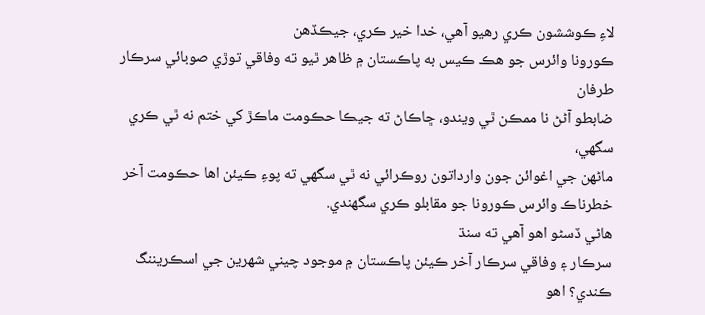لاءِ ڪوششون ڪري رهيو آهي، خدا خير ڪري، جيڪڏهن
ڪورونا وائرس جو هڪ ڪيس به پاڪستان ۾ ظاهر ٿيو ته وفاقي توڙي صوبائي سرڪار طرفان
ضابطو آڻڻ نا ممڪن ٿي ويندو، ڇاڪاڻ ته جيڪا حڪومت ماڪڙ کي ختم نه ٿي ڪري سگهي،
ماڻهن جي اغوائن جون وارداتون روڪرائي نه ٿي سگهي ته پوءِ ڪيئن اها حڪومت آخر
خطرناڪ وائرس ڪورونا جو مقابلو ڪري سگهندي.
هاڻي ڏسڻو اهو آهي ته سنڌ
سرڪار ۽ وفاقي سرڪار آخر ڪيئن پاڪستان ۾ موجود چيني شهرين جي اسڪريننگ ڪندي؟ اهو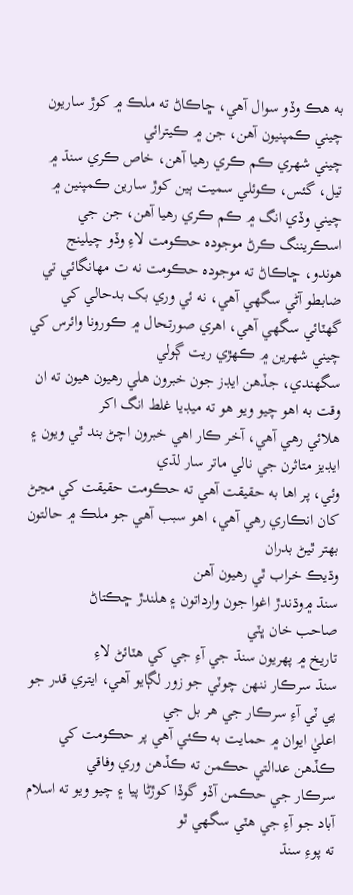به هڪ وڏو سوال آهي، ڇاڪاڻ ته ملڪ ۾ کوڙ ساريون چيني ڪمپنيون آهن، جن ۾ ڪيترائي
چيني شهري ڪم ڪري رهيا آهن، خاص ڪري سنڌ ۾ تيل، گئس، ڪوئلي سميت ٻين کوڙ سارين ڪمپنين ۾
چيني وڏي انگ ۾ ڪم ڪري رهيا آهن، جن جي اسڪريننگ ڪرڻ موجوده حڪومت لاءِ وڏو چيلينج
هوندو، ڇاڪاڻ ته موجوده حڪومت نه ت مهانگائي تي ضابطو آڻي سگهي آهي، نه ئي وري بک بدحالي کي
گهٽائي سگهي آهي، اهري صورتحال ۾ ڪورونا وائرس کي چيني شهرين ۾ ڪهڙي ريت ڳولي
سگهندي، جڏهن ايڊز جون خبرون هلي رهيون هيون ته ان وقت به اهو چيو ويو هو ته ميڊيا غلط انگ اکر
هلائي رهي آهي، آخر ڪار اهي خبرون اچڻ بند ٿي ويون ۽ ايڊيز متاثرن جي نالي ماتر سار لڌي
وئي، پر اها به حقيقت آهي ته حڪومت حقيقت کي مڃڻ کان انڪاري رهي آهي، اهو سبب آهي جو ملڪ ۾ حالتون بهتر ٿيڻ بدران
وڌيڪ خراب ٿي رهيون آهن
سنڌ ۾وڌندڙ اغوا جون وارداتون ۽ هلندڙ ڇڪتاڻ
صاحب خان ڀٽي
تاريخ ۾ پهريون سنڌ جي آءِ جي کي هٽائڻ لاءِ
سنڌ سرڪار ننهن چوٽي جو زور لڳايو آهي، ايتري قدر جو پي ٽي آءِ سرڪار جي هر بل جي
اعليٰ ايوان ۾ حمايت به ڪئي آهي پر حڪومت کي ڪڏهن عدالتي حڪمن ته ڪڏهن وري وفاقي
سرڪار جي حڪمن آڏو گوڏا کوڙڻا پيا ۽ چيو ويو ته اسلام آباد جو آءِ جي هٽي سگهي ٿو
ته پوءِ سنڌ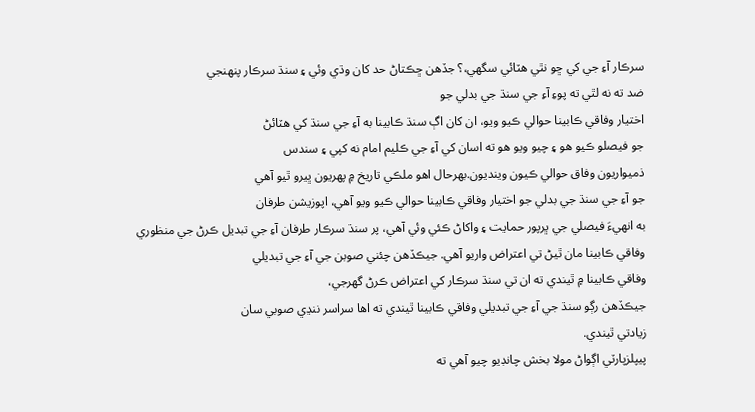سرڪار آءِ جي کي ڇو نٿي هٽائي سگهي،؟ جڏهن ڇڪتاڻ حد کان وڌي وئي ۽ سنڌ سرڪار پنهنجي
ضد ته نه لٿي ته پوءِ آءِ جي سنڌ جي بدلي جو
اختيار وفاقي ڪابينا حوالي ڪيو ويو، ان کان اڳ سنڌ ڪابينا به آءِ جي سنڌ کي هٽائڻ
جو فيصلو ڪيو هو ۽ چيو ويو هو ته اسان کي آءِ جي ڪليم امام نه کپي ۽ سندس
ذميواريون وفاق حوالي ڪيون وينديون.بهرحال اهو ملڪي تاريخ ۾ پهريون ڀيرو ٿيو آهي
جو آءِ جي سنڌ جي بدلي جو اختيار وفاقي ڪابينا حوالي ڪيو ويو آهي، اپوزيشن طرفان
به انهيءَ فيصلي جي ڀرپور حمايت ۽ واکاڻ ڪئي وئي آهي، پر سنڌ سرڪار طرفان آءِ جي تبديل ڪرڻ جي منظوري
وفاقي ڪابينا مان ٿيڻ تي اعتراض واريو آهي. جيڪڏهن چئني صوبن جي آءِ جي تبديلي
وفاقي ڪابينا ۾ ٿيندي ته ان تي سنڌ سرڪار کي اعتراض ڪرڻ گهرجي،
جيڪڏهن رڳو سنڌ جي آءِ جي تبديلي وفاقي ڪابينا ٿيندي ته اها سراسر ننڍي صوبي سان
زيادتي ٿيندي.
پيپلزپارٽي اڳواڻ مولا بخش چانڊيو چيو آهي ته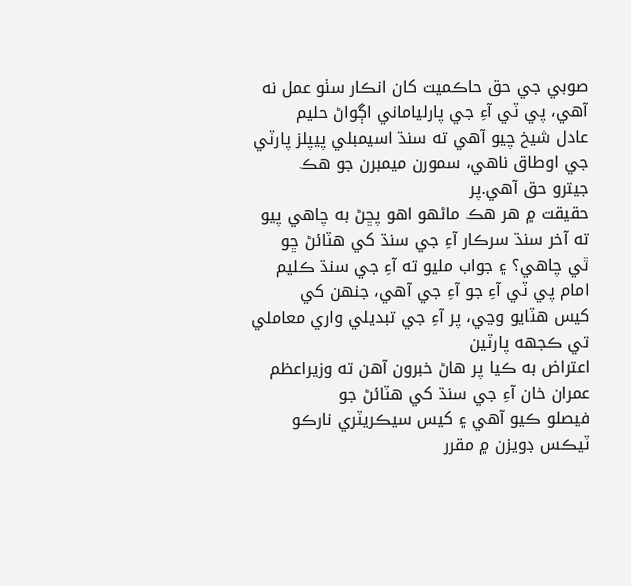صوبي جي حق حاڪميت کان انڪار سٺو عمل نه آھي، پي ٽي آءِ جي پارلياماني اڳواڻ حليم
عادل شيخ چيو آهي ته سنڌ اسيمبلي پيپلز پارٽي جي اوطاق ناهي، سمورن ميمبرن جو هڪ
جيترو حق آهي.پر
حقيقت ۾ هر هڪ ماڻهو اهو پڇڻ به چاهي پيو ته آخر سنڌ سرڪار آءِ جي سنڌ کي هٽائڻ ڇو
ٿي چاهي؟ ۽ جواب مليو ته آءِ جي سنڌ ڪليم امام پي ٽي آءِ جو آءِ جي آهي، جنهن کي
کيس هٽايو وڃي، پر آءِ جي تبديلي واري معاملي تي ڪجهه پارٽين
اعتراض به ڪيا پر هاڻ خبرون آهن ته وزيراعظم عمران خان آءِ جي سنڌ کي هٽائڻ جو
فيصلو ڪيو آهي ۽ کيس سيڪريٽري نارڪو ٽيڪس ڊويزن ۾ مقرر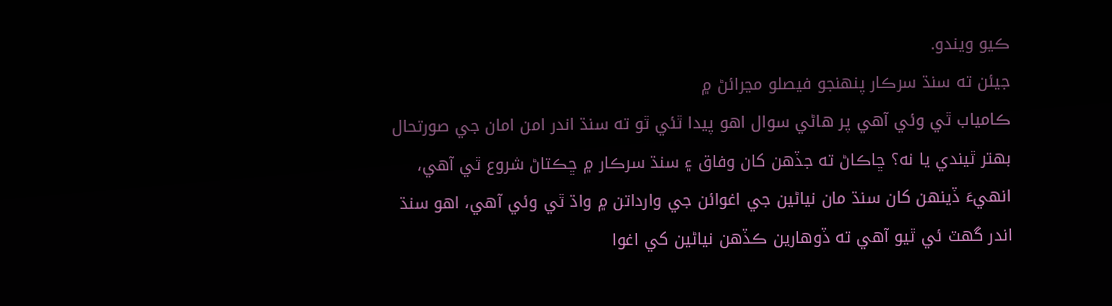ڪيو ويندو.
جيئن ته سنڌ سرڪار پنهنجو فيصلو مڃرائڻ ۾
ڪامياب ٿي وئي آهي پر هاڻي سوال اهو پيدا ٿئي ٿو ته سنڌ اندر امن امان جي صورتحال
بهتر ٿيندي يا نه؟ ڇاڪاڻ ته جڏهن کان وفاق ۽ سنڌ سرڪار ۾ ڇڪتاڻ شروع ٿي آهي،
انهيءَ ڏينهن کان سنڌ مان نياڻين جي اغوائن جي وارداتن ۾ واڌ ٿي وئي آهي، اهو سنڌ
اندر گهٽ ئي ٿيو آهي ته ڏوهارين ڪڏهن نياڻين کي اغوا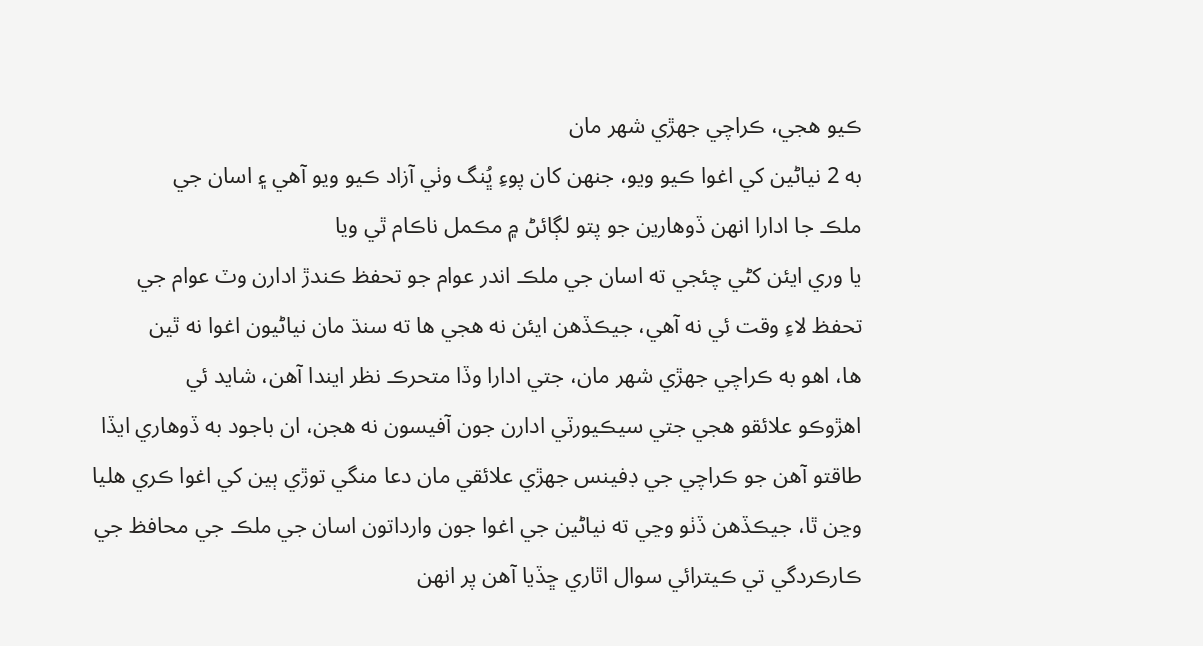ڪيو هجي، ڪراچي جهڙي شهر مان
به 2 نياڻين کي اغوا ڪيو ويو، جنهن کان پوءِ ڀُنگ وٺي آزاد ڪيو ويو آهي ۽ اسان جي
ملڪ جا ادارا انهن ڏوهارين جو پتو لڳائڻ ۾ مڪمل ناڪام ٿي ويا
يا وري ايئن کڻي چئجي ته اسان جي ملڪ اندر عوام جو تحفظ ڪندڙ ادارن وٽ عوام جي
تحفظ لاءِ وقت ئي نه آهي، جيڪڏهن ايئن نه هجي ها ته سنڌ مان نياڻيون اغوا نه ٿين
ها، اهو به ڪراچي جهڙي شهر مان، جتي ادارا وڏا متحرڪ نظر ايندا آهن، شايد ئي
اهڙوڪو علائقو هجي جتي سيڪيورٽي ادارن جون آفيسون نه هجن، ان باجود به ڏوهاري ايڏا
طاقتو آهن جو ڪراچي جي ڊفينس جهڙي علائقي مان دعا منگي توڙي ٻين کي اغوا ڪري هليا
وڃن ٿا، جيڪڏهن ڏٺو وڃي ته نياڻين جي اغوا جون وارداتون اسان جي ملڪ جي محافظ جي
ڪارڪردگي تي ڪيترائي سوال اٿاري ڇڏيا آهن پر انهن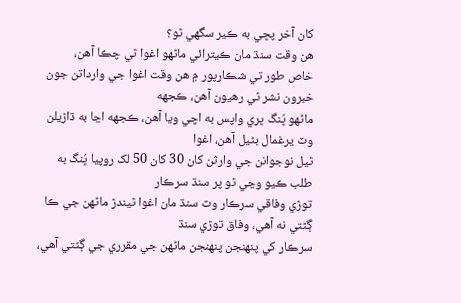کان آخر پڇي به ڪير سگهي ٿو؟
هن وقت سنڌ مان ڪيترائي ماڻهو اغوا ٿي چڪا آهن،
خاص طور تي شڪارپور ۾ هن وقت اغوا جي وارداتن جون خبرون نشر ٿي رهيون آهن، ڪجهه
ماڻهو ڀُنگ ڀري واپس به اچي ويا آهن، ڪجهه اڃا به ڌاڙيلن وٽ يرغمال بڻيل آهن، اغوا
ٿيل نوجوانن جي وارثن کان 30 کان 50 لک روپيا ڀُنگ به طلب ڪيو وڃي ٿو پر سنڌ سرڪار
توڙي وفاقي سرڪار وٽ سنڌ مان اغوا ٿيندڙ ماڻهن جي ڪا ڳڻتي نه آهي، وفاق توڙي سنڌ
سرڪار کي پنهنجن پنهنجن ماڻهن جي مقرري جي ڳڻتي آهي،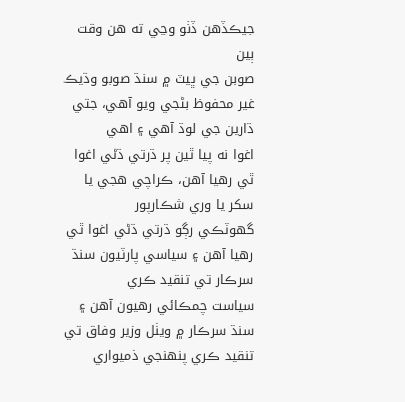جيڪڏهن ڏٺو وڃي ته هن وقت ٻين
صوبن جي ڀيٽ ۾ سنڌ صوبو وڌيڪ غير محفوظ بڻجي ويو آهي، جتي ڌارين جي لوڌ آهي ۽ اهي
اغوا نه پيا ٿين پر ڌرتي ڌڻي اغوا ٿي رهيا آهن، ڪراچي هجي يا سکر يا وري شڪارپور
گهوٽڪي رڳو ڌرتي ڌڻي اغوا ٿي رهيا آهن ۽ سياسي پارٽيون سنڌ سرڪار تي تنقيد ڪري
سياست چمڪائي رهيون آهن ۽ سنڌ سرڪار ۾ ويٺل وزير وفاق تي تنقيد ڪري پنهنجي ذميواري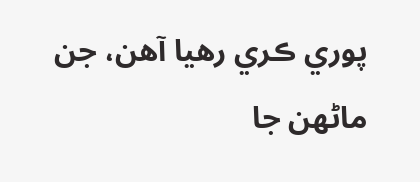پوري ڪري رهيا آهن، جن ماڻهن جا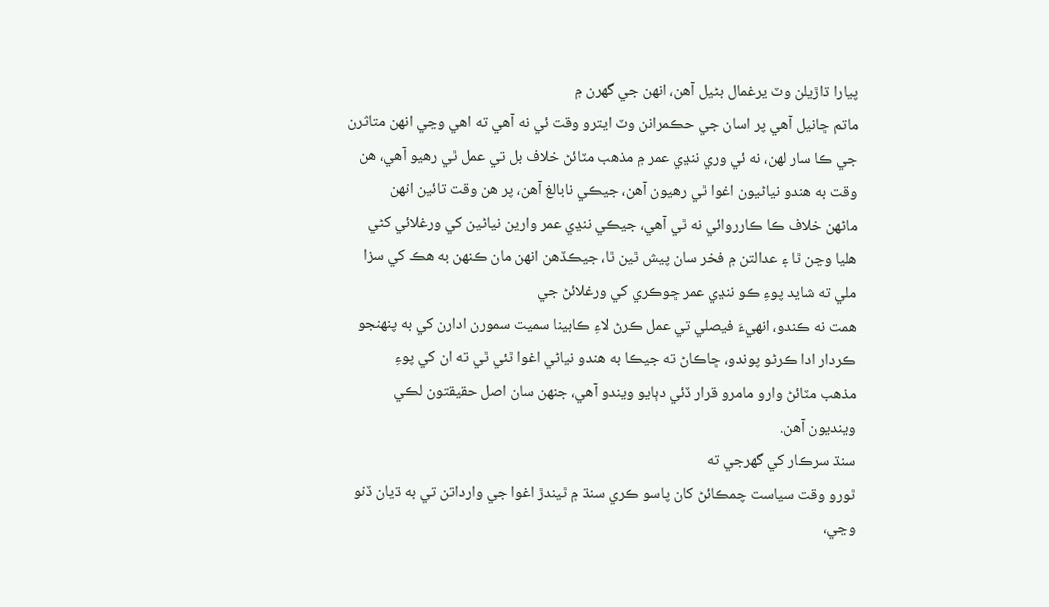پيارا ڌاڙيلن وٽ يرغمال بڻيل آهن، انهن جي گهرن ۾
ماتم ڇانيل آهي پر اسان جي حڪمرانن وٽ ايترو وقت ئي نه آهي ته اهي وڃي انهن متاثرن
جي ڪا سار لهن، نه ئي وري ننڍي عمر ۾ مذهب مٽائڻ خلاف بل تي عمل ٿي رهيو آهي، هن
وقت به هندو نياڻيون اغوا ٿي رهيون آهن، جيڪي نابالغ آهن، پر هن وقت تائين انهن
ماڻهن خلاف ڪا ڪارروائي نه ٿي آهي، جيڪي ننڍي عمر وارين نياڻين کي ورغلائي کڻي
هليا وڃن ٿا ۽ عدالتن ۾ فخر سان پيش ٿين ٿا، جيڪڏهن انهن مان ڪنهن به هڪ کي سزا
ملي ته شايد پوءِ ڪو ننڍي عمر ڇوڪري کي ورغلائڻ جي
همت نه ڪندو، انهيءَ فيصلي تي عمل ڪرڻ لاءِ ڪابينا سميت سمورن ادارن کي به پنهنجو
ڪردار ادا ڪرڻو پوندو، ڇاڪاڻ ته جيڪا به هندو نياڻي اغوا ٿئي ٿي ته ان کي پوءِ
مذهب مٽائڻ وارو مامرو قرار ڏئي دٻايو ويندو آهي، جنهن سان اصل حقيقتون لڪي
وينديون آهن.
سنڌ سرڪار کي گهرجي ته
ٿورو وقت سياست چمڪائڻ کان پاسو ڪري سنڌ ۾ ٿيندڙ اغوا جي وارداتن تي به ڌيان ڏنو
وڃي،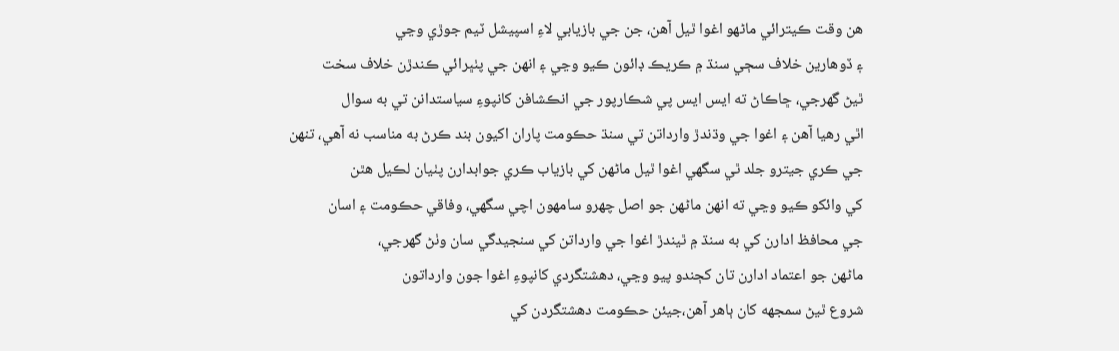هن وقت ڪيترائي ماڻهو اغوا ٿيل آهن، جن جي بازيابي لاءِ اسپيشل ٽيم جوڙي وڃي
۽ ڏوهارين خلاف سڄي سنڌ ۾ ڪريڪ ڊائون ڪيو وڃي ۽ انهن جي پٺڀرائي ڪندڙن خلاف سخت
ٿيڻ گهرجي، ڇاڪاڻ ته ايس ايس پي شڪارپور جي انڪشافن کانپوءِ سياستدانن تي به سوال
اٿي رهيا آهن ۽ اغوا جي وڌندڙ وارداتن تي سنڌ حڪومت پاران اکيون بند ڪرڻ به مناسب نه آهي، تنهن
جي ڪري جيترو جلد ٿي سگهي اغوا ٿيل ماڻهن کي بازياب ڪري جوابدارن پٺيان لڪيل هٿن
کي وائکو ڪيو وڃي ته انهن ماڻهن جو اصل چهرو سامهون اچي سگهي، وفاقي حڪومت ۽ اسان
جي محافظ ادارن کي به سنڌ ۾ ٿيندڙ اغوا جي وارداتن کي سنجيدگي سان وٺڻ گهرجي،
ماڻهن جو اعتماد ادارن تان کڄندو پيو وڃي، دهشتگردي کانپوءِ اغوا جون وارداتون
شروع ٿيڻ سمجهه کان ٻاهر آهن،جيئن حڪومت دهشتگردن کي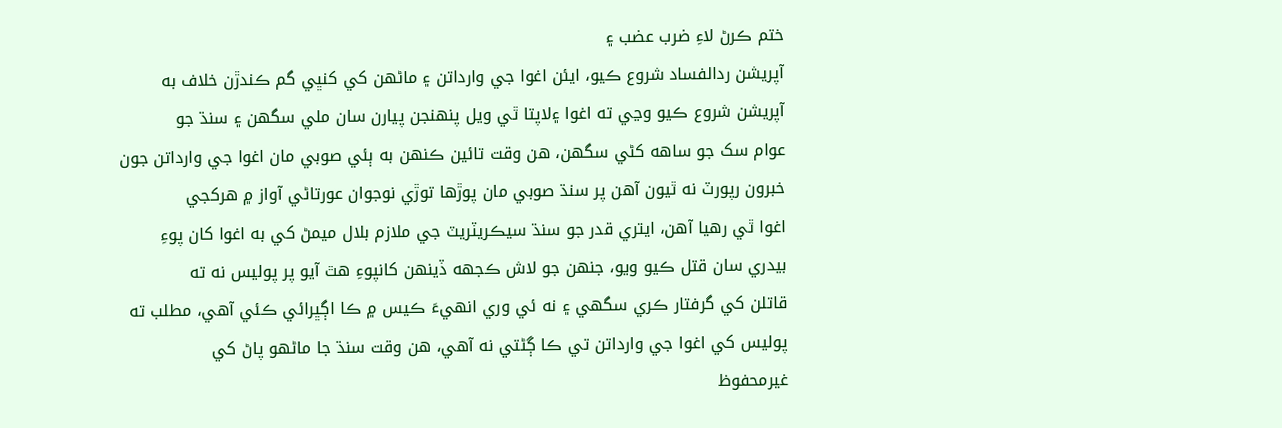ختم ڪرڻ لاءِ ضرب عضب ۽
آپريشن ردالفساد شروع ڪيو، ايئن اغوا جي وارداتن ۽ ماڻهن کي کنڀي گم ڪندڙن خلاف به
آپريشن شروع ڪيو وڃي ته اغوا ۽لاپتا ٿي ويل پنهنجن پيارن سان ملي سگهن ۽ سنڌ جو
عوام سک جو ساهه کڻي سگهن، هن وقت تائين ڪنهن به ٻئي صوبي مان اغوا جي وارداتن جون
خبرون رپورٽ نه ٿيون آهن پر سنڌ صوبي مان پوڙها توڙي نوجوان عورتاڻي آواز ۾ هرکجي
اغوا ٿي رهيا آهن، ايتري قدر جو سنڌ سيڪريٽريٽ جي ملازم بلال ميمڻ کي به اغوا کان پوءِ
بيدري سان قتل ڪيو ويو، جنهن جو لاش ڪجهه ڏينهن کانپوءِ هٿ آيو پر پوليس نه ته
قاتلن کي گرفتار ڪري سگهي ۽ نه ئي وري انهيءَ ڪيس ۾ ڪا اڳڀرائي ڪئي آهي، مطلب ته
پوليس کي اغوا جي وارداتن تي ڪا ڳڻتي نه آهي، هن وقت سنڌ جا ماڻهو پاڻ کي
غيرمحفوظ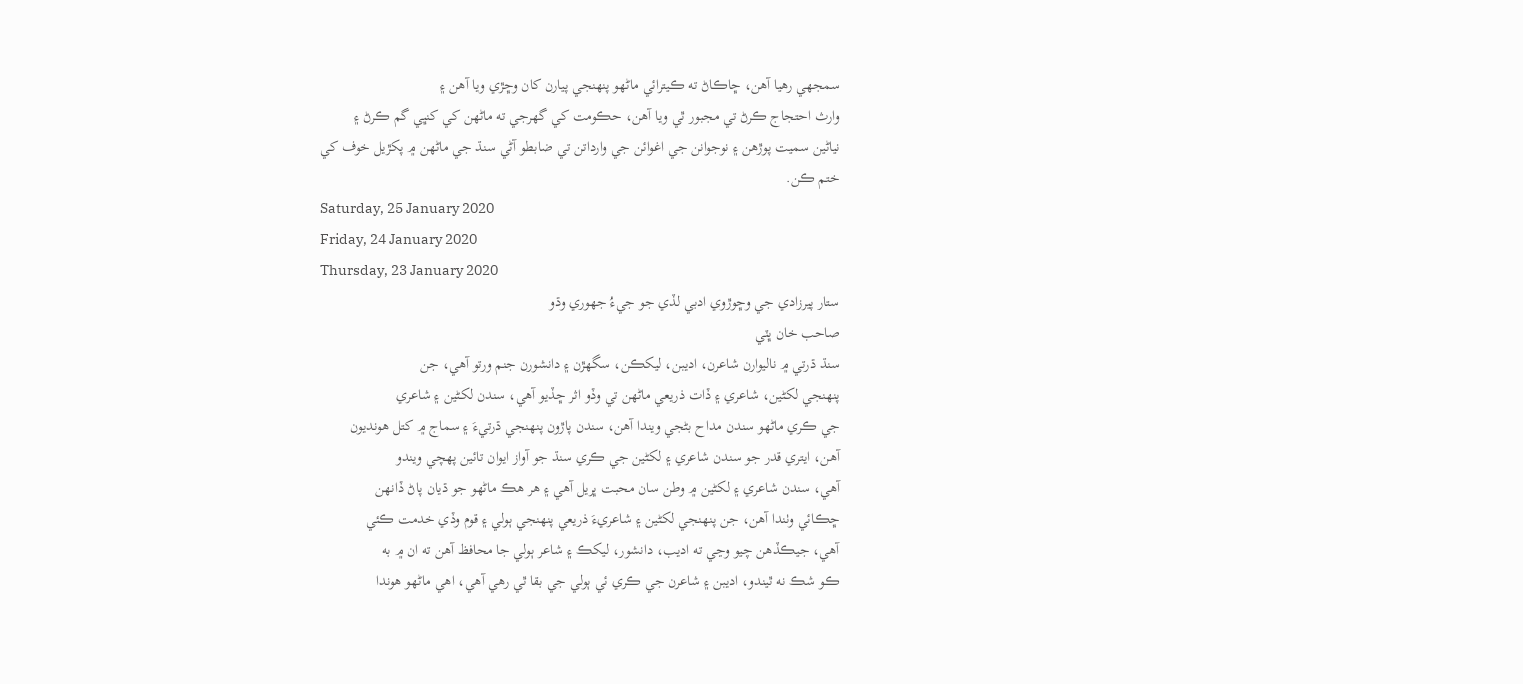سمجهي رهيا آهن، ڇاڪاڻ ته ڪيترائي ماڻهو پنهنجي پيارن کان وڇڙي ويا آهن ۽
وارث احتجاج ڪرڻ تي مجبور ٿي ويا آهن، حڪومت کي گهرجي ته ماڻهن کي کنڀي گم ڪرڻ ۽
نياڻين سميت پوڙهن ۽ نوجوانن جي اغوائن جي وارداتن تي ضابطو آڻي سنڌ جي ماڻهن ۾ پکڙيل خوف کي
ختم ڪن.
Saturday, 25 January 2020
Friday, 24 January 2020
Thursday, 23 January 2020
ستار پيرزادي جي وڇوڙوي ادبي لڏي جو جيءُ جهوري وڌو
صاحب خان ڀٽي
سنڌ ڌرتي ۾ ناليوارن شاعرن، اديبن، ليکڪن، سگهڙن ۽ دانشورن جنم ورتو آهي، جن
پنهنجي لکڻين، شاعري ۽ ڏات ذريعي ماڻهن تي وڏو اثر ڇڏيو آهي، سندن لکڻين ۽ شاعري
جي ڪري ماڻهو سندن مداح بڻجي ويندا آهن، سندن پاڙون پنهنجي ڌرتيءَ ۽ سماج ۾ کتل هونديون
آهن، ايتري قدر جو سندن شاعري ۽ لکڻين جي ڪري سنڌ جو آواز ايوان تائين پهچي ويندو
آهي، سندن شاعري ۽ لکڻين ۾ وطن سان محبت ڀريل آهي ۽ هر هڪ ماڻهو جو ڌيان پاڻ ڏانهن
ڇڪائي وٺندا آهن، جن پنهنجي لکڻين ۽ شاعريءَ ذريعي پنهنجي ٻولي ۽ قوم وڏي خدمت ڪئي
آهي، جيڪڏهن چيو وڃي ته اديب، دانشور، ليکڪ ۽ شاعر ٻولي جا محافظ آهن ته ان ۾ به
ڪو شڪ نه ٿيندو، اديبن ۽ شاعرن جي ڪري ئي ٻولي جي بقا ٿي رهي آهي، اهي ماڻهو هوندا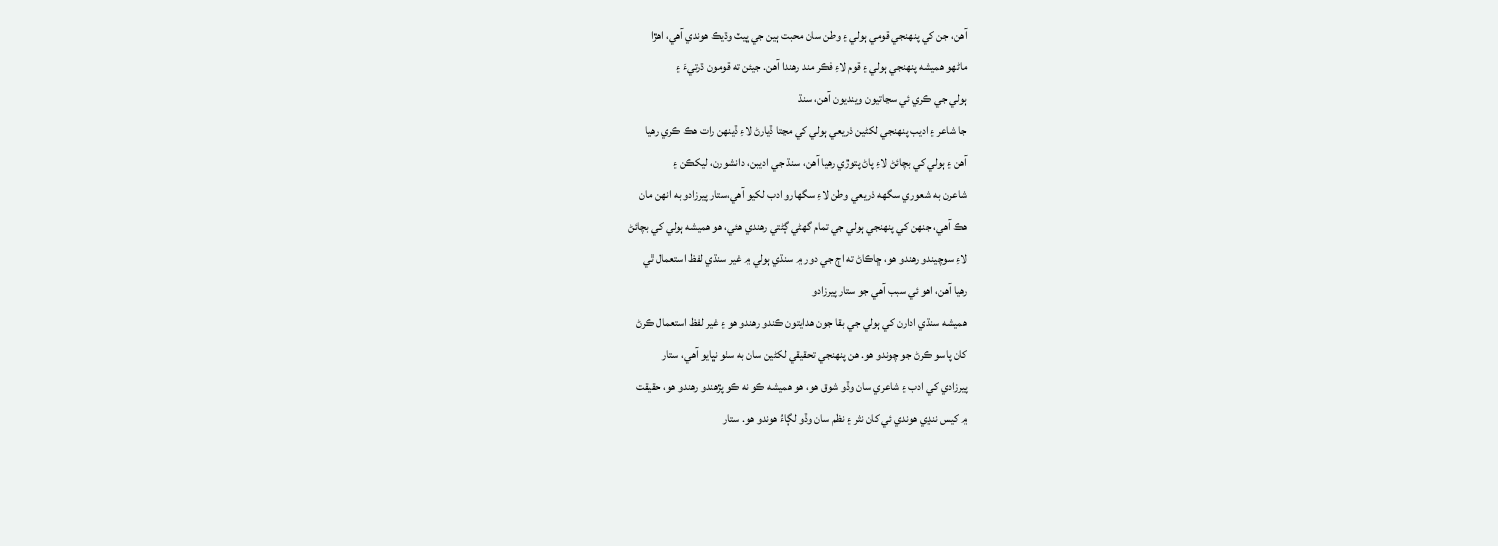آهن، جن کي پنهنجي قومي ٻولي ۽ وطن سان محبت ٻين جي ڀيٽ وڌيڪ هوندي آهي، اهڙا
ماڻهو هميشه پنهنجي ٻولي ۽ قوم لاءِ فڪر مند رهندا آهن. جيئن ته قومون ڌرتيءَ ۽
ٻولي جي ڪري ئي سڃاتيون وينديون آهن، سنڌ
جا شاعر ۽ اديب پنهنجي لکڻين ذريعي ٻولي کي مڃتا ڏيارڻ لاءِ ڏينهن رات هڪ ڪري رهيا
آهن ۽ ٻولي کي بچائڻ لاءِ پاڻ پتوڙي رهيا آهن، سنڌ جي اديبن، دانشورن، ليکڪن ۽
شاعرن به شعوري سگهه ذريعي وطن لاءِ سگهارو ادب لکيو آهي،ستار پيرزادو به انهن مان
هڪ آهي، جنهن کي پنهنجي ٻولي جي تمام گهڻي ڳڻتي رهندي هئي، هو هميشه ٻولي کي بچائڻ
لاءِ سوچيندو رهندو هو، ڇاڪاڻ ته اڄ جي دور ۾ سنڌي ٻولي ۾ غير سنڌي لفظ استعمال ٿي
رهيا آهن، اهو ئي سبب آهي جو ستار پيرزادو
هميشه سنڌي ادارن کي ٻولي جي بقا جون هدايتون ڪندو رهندو هو ۽ غير لفظ استعمال ڪرڻ
کان پاسو ڪرڻ جو چوندو هو. هن پنهنجي تحقيقي لکڻين سان به سٺو نڀايو آهي، ستار
پيرزادي کي ادب ۽ شاعري سان وڏو شوق هو، هو هميشه ڪو نه ڪو پڙهندو رهندو هو، حقيقت
۾ کيس ننڍي هوندي ئي کان نثر ۽ نظم سان وڏو لڳاءُ هوندو هو. ستار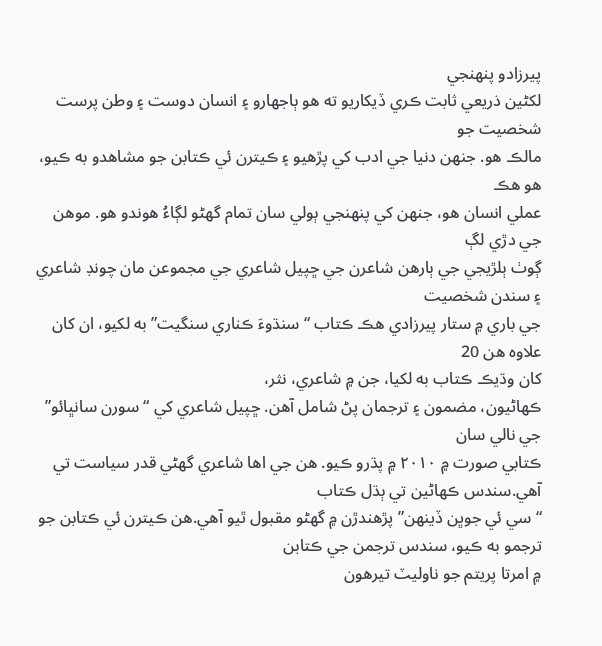پيرزادو پنهنجي
لکڻين ذريعي ثابت ڪري ڏيکاريو ته هو ٻاجهارو ۽ انسان دوست ۽ وطن پرست شخصيت جو
مالڪ هو. جنهن دنيا جي ادب کي پڙهيو ۽ ڪيترن ئي ڪتابن جو مشاهدو به ڪيو، هو هڪ
عملي انسان هو، جنهن کي پنهنجي ٻولي سان تمام گهڻو لڳاءُ هوندو هو. موهن جي دڙي لڳ
ڳوٺ ٻلڙيجي جي ٻارهن شاعرن جي ڇپيل شاعري جي مجموعن مان چونڊ شاعري ۽ سندن شخصيت
جي باري ۾ ستار پيرزادي هڪ ڪتاب “ سنڌوءَ ڪناري سنگيت” به لکيو، ان کان علاوه هن 20
کان وڌيڪ ڪتاب به لکيا، جن ۾ شاعري، نثر،
ڪهاڻيون، مضمون ۽ ترجمان پڻ شامل آهن. ڇپيل شاعري کي “سورن سانڀائو” جي نالي سان
ڪتابي صورت ۾ ۲۰۱۰ ۾ پڌرو ڪيو. هن جي اها شاعري گهڻي قدر سياست تي آهي.سندس ڪهاڻين تي ٻڌل ڪتاب
“سي ئي جوڀن ڏينهن” پڙهندڙن ۾ گهڻو مقبول ٿيو آهي.هن ڪيترن ئي ڪتابن جو ترجمو به ڪيو، سندس ترجمن جي ڪتابن
۾ امرتا پريتم جو ناوليٽ تيرهون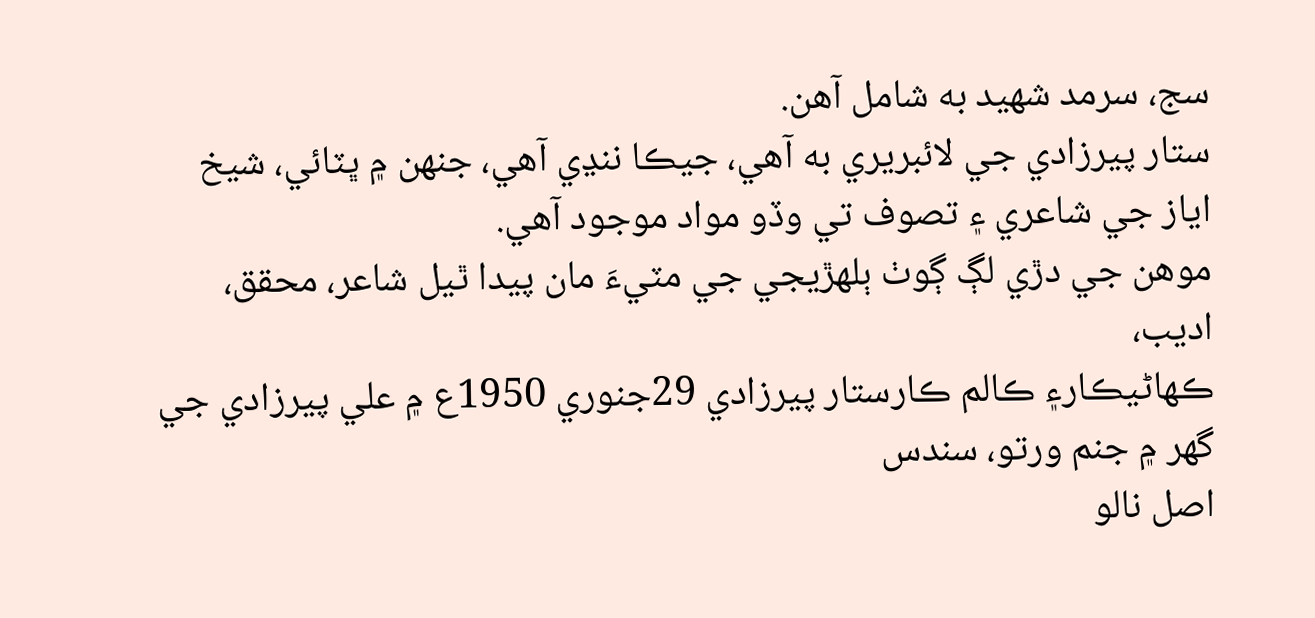سج، سرمد شهيد به شامل آهن.
ستار پيرزادي جي لائبريري به آهي، جيڪا ننڍي آهي، جنهن ۾ ڀٽائي، شيخ
اياز جي شاعري ۽ تصوف تي وڏو مواد موجود آهي.
موهن جي دڙي لڳ ڳوٺ ٻلهڙيجي جي مٽيءَ مان پيدا ٿيل شاعر، محقق، اديب،
ڪهاڻيڪار۽ ڪالم ڪارستار پيرزادي 29جنوري 1950ع ۾ علي پيرزادي جي گهر ۾ جنم ورتو، سندس
اصل نالو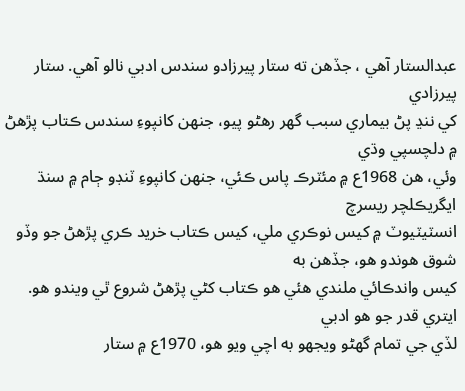عبدالستار آهي ، جڏهن ته ستار پيرزادو سندس ادبي نالو آهي. ستار پيرزادي
کي ننڍ پڻ بيماري سبب گهر رهڻو پيو، جنهن کانپوءِ سندس ڪتاب پڙهڻ ۾ دلچسپي وڌي
وئي، هن 1968ع ۾ مئٽرڪ پاس ڪئي، جنهن کانپوءِ ٽنڊو ڄام ۾ سنڌ ايگريڪلچر ريسرچ
انسٽيٽيوٽ ۾ کيس نوڪري ملي، کيس ڪتاب خريد ڪري پڙهڻ جو وڏو شوق هوندو هو، جڏهن به
کيس واندڪائي ملندي هئي هو ڪتاب کڻي پڙهڻ شروع ٿي ويندو هو. ايتري قدر جو هو ادبي
لڏي جي تمام گهڻو ويجهو به اچي ويو هو، 1970ع ۾ ستار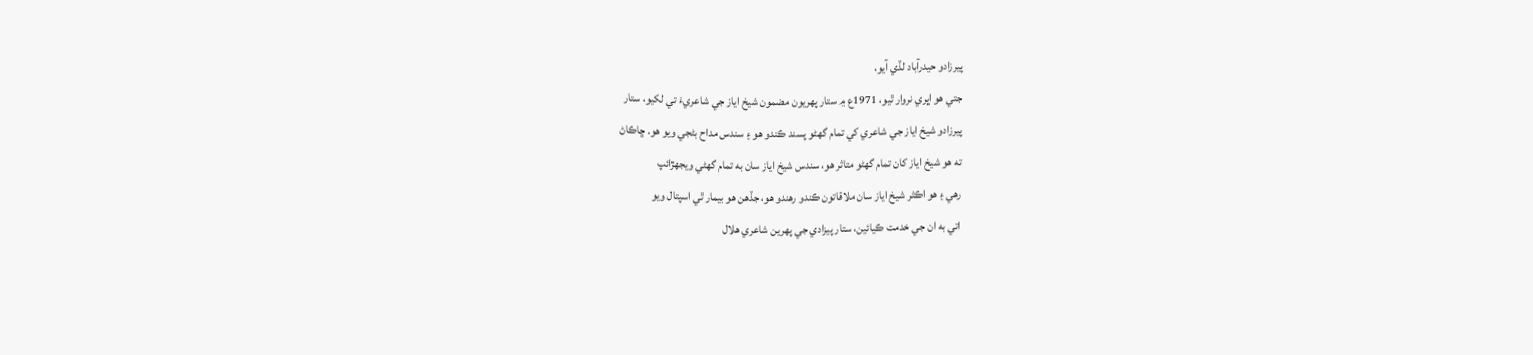پيرزادو حيدرآباد لڏي آيو،
جتي هو اڀري نروار ٿيو، 1971ع ۾ ستار پهريون مضمون شيخ اياز جي شاعريءَ تي لکيو، ستار
پيرزادو شيخ اياز جي شاعري کي تمام گهڻو پسند ڪندو هو ۽ سندس مداح بڻجي ويو هو. ڇاڪاڻ
ته هو شيخ اياز کان تمام گهڻو متاثر هو، سندس شيخ اياز سان به تمام گهڻي ويجهڙائپ
رهي ۽ هو اڪثر شيخ اياز سان ملاقاتون ڪندو رهندو هو، جڏهن هو بيمار ٿي اسپتال ويو
اتي به ان جي خدمت ڪيائين، ستار پيزادي جي پهرين شاعري هلال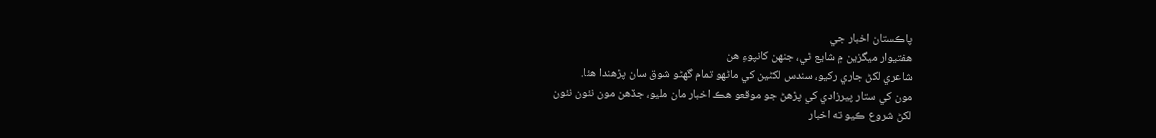پاڪستان اخبار جي
هفتيوار ميگزين ۾ شايع ٿي، جنهن کانپوءِ هن
شاعري لکڻ جاري رکيو، سندس لکڻين کي ماڻهو تمام گهڻو شوق سان پڙهندا هئا.
مون کي ستار پيرزادي کي پڙهڻ جو موقعو هڪ اخبار مان مليو، جڏهن مون نئون نئون
لکڻ شروع ڪيو ته اخبار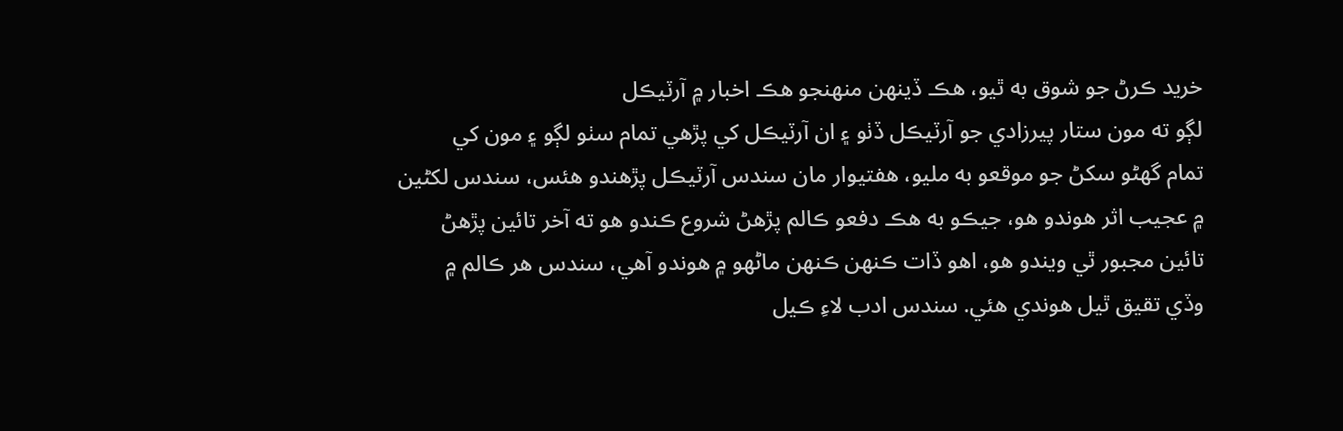خريد ڪرڻ جو شوق به ٿيو، هڪ ڏينهن منهنجو هڪ اخبار ۾ آرٽيڪل
لڳو ته مون ستار پيرزادي جو آرٽيڪل ڏٺو ۽ ان آرٽيڪل کي پڙهي تمام سٺو لڳو ۽ مون کي
تمام گهڻو سکڻ جو موقعو به مليو، هفتيوار مان سندس آرٽيڪل پڙهندو هئس، سندس لکڻين
۾ عجيب اثر هوندو هو، جيڪو به هڪ دفعو ڪالم پڙهڻ شروع ڪندو هو ته آخر تائين پڙهڻ
تائين مجبور ٿي ويندو هو، اهو ڏات ڪنهن ڪنهن ماڻهو ۾ هوندو آهي، سندس هر ڪالم ۾
وڏي تقيق ٿيل هوندي هئي. سندس ادب لاءِ ڪيل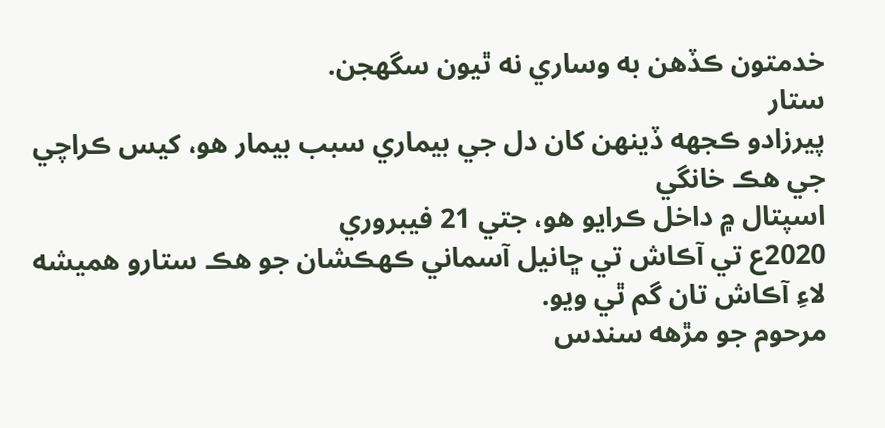خدمتون ڪڏهن به وساري نه ٿيون سگهجن.
ستار
پيرزادو ڪجهه ڏينهن کان دل جي بيماري سبب بيمار هو، کيس ڪراچي جي هڪ خانگي
اسپتال ۾ داخل ڪرايو هو، جتي 21 فيبروري
2020ع تي آڪاش تي ڇانيل آسماني ڪهڪشان جو هڪ ستارو هميشه لاءِ آڪاش تان گم ٿي ويو.
مرحوم جو مڙهه سندس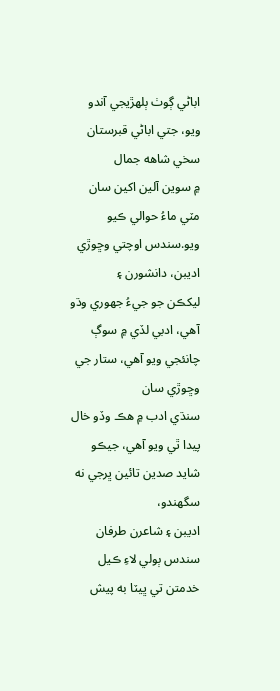اباڻي ڳوٺ ٻلهڙيجي آندو ويو، جتي اباڻي قبرستان سخي شاهه جمال
۾ سوين آلين اکين سان مٽي ماءُ حوالي ڪيو ويو.سندس اوچتي وڇوڙي اديبن، دانشورن ۽
ليکڪن جو جيءُ جهوري وڌو آهي، ادبي لڏي ۾ سوڳ چانئجي ويو آهي، ستار جي وڇوڙي سان
سنڌي ادب ۾ هڪ وڏو خال پيدا ٿي ويو آهي، جيڪو شايد صدين تائين ڀرجي نه سگهندو،
اديبن ۽ شاعرن طرفان سندس ٻولي لاءِ ڪيل خدمتن تي ڀيٽا به پيش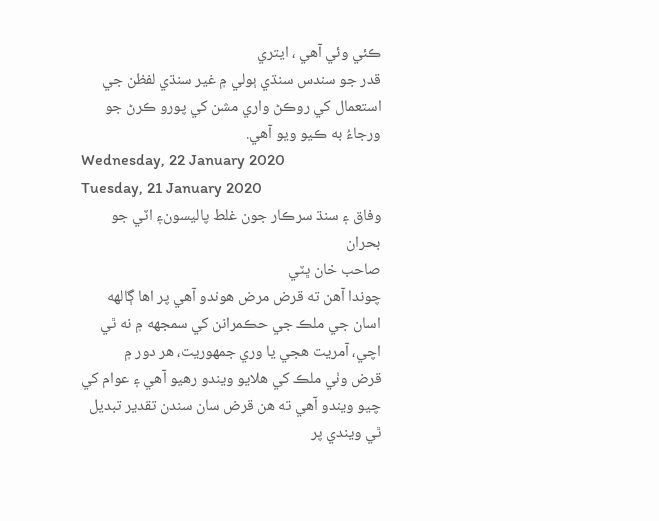ڪئي وئي آهي ، ايتري
قدر جو سندس سنڌي ٻولي ۾ غير سنڌي لفظن جي
استعمال کي روڪڻ واري مشن کي پورو ڪرڻ جو
ورجاءُ به ڪيو ويو آهي.
Wednesday, 22 January 2020
Tuesday, 21 January 2020
وفاق ۽ سنڌ سرڪار جون غلط پاليسون۽ اٽي جو بحران
صاحب خان ڀٽي
چوندا آهن ته قرض مرض هوندو آهي پر اها ڳالهه
اسان جي ملڪ جي حڪمرانن کي سمجهه ۾ نه ٿي اچي، آمريت هجي يا وري جمهوريت، هر دور ۾
قرض وٺي ملڪ کي هلايو ويندو رهيو آهي ۽ عوام کي چيو ويندو آهي ته هن قرض سان سندن تقدير تبديل ٿي ويندي پر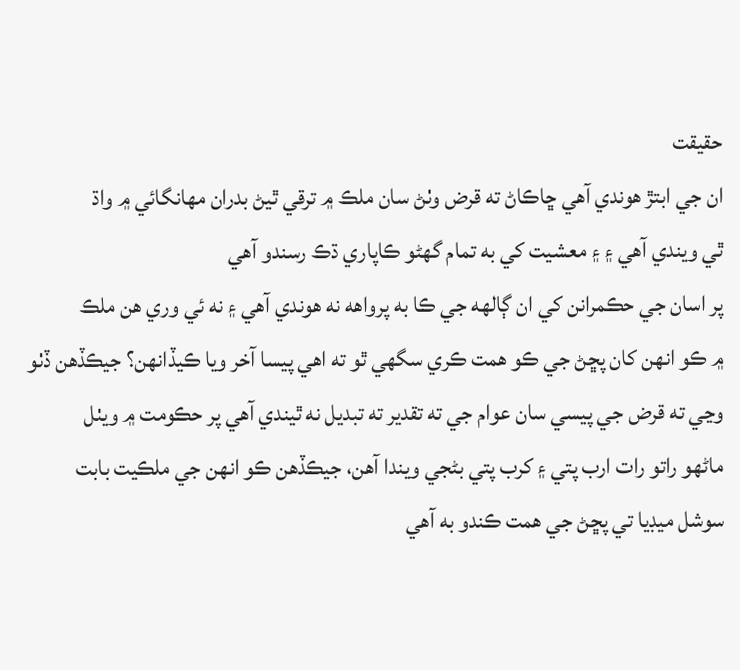حقيقت
ان جي ابتڙ هوندي آهي ڇاڪاڻ ته قرض وٺڻ سان ملڪ ۾ ترقي ٿيڻ بدران مهانگائي ۾ واڌ
ٿي ويندي آهي ۽ ۽ معشيت کي به تمام گهڻو ڪاپاري ڌڪ رسندو آهي
پر اسان جي حڪمرانن کي ان ڳالهه جي ڪا به پرواهه نه هوندي آهي ۽ نه ئي وري هن ملڪ
۾ ڪو انهن کان پڇڻ جي ڪو همت ڪري سگهي ٿو ته اهي پيسا آخر ويا ڪيڏانهن؟ جيڪڏهن ڏٺو
وڃي ته قرض جي پيسي سان عوام جي ته تقدير ته تبديل نه ٿيندي آهي پر حڪومت ۾ ويٺل
ماڻهو راتو رات ارب پتي ۽ کرب پتي بڻجي ويندا آهن، جيڪڏهن ڪو انهن جي ملڪيت بابت
سوشل ميڊيا تي پڇڻ جي همت ڪندو به آهي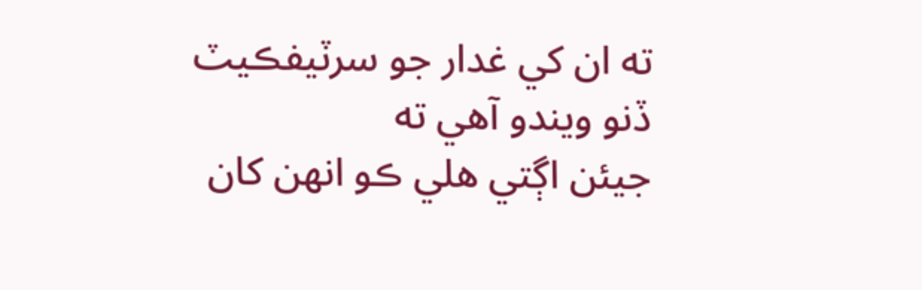ته ان کي غدار جو سرٽيفڪيٽ ڏنو ويندو آهي ته
جيئن اڳتي هلي ڪو انهن کان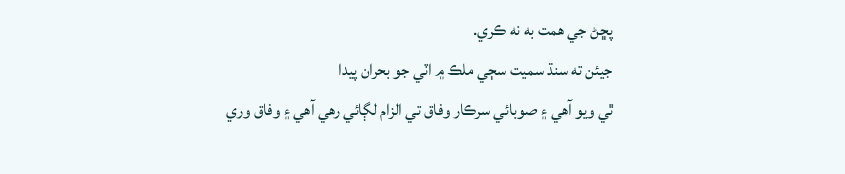پڇڻ جي همت به نه ڪري.
جيئن ته سنڌ سميت سڄي ملڪ ۾ اٽي جو بحران پيدا
ٿي ويو آهي ۽ صوبائي سرڪار وفاق تي الزام لڳائي رهي آهي ۽ وفاق وري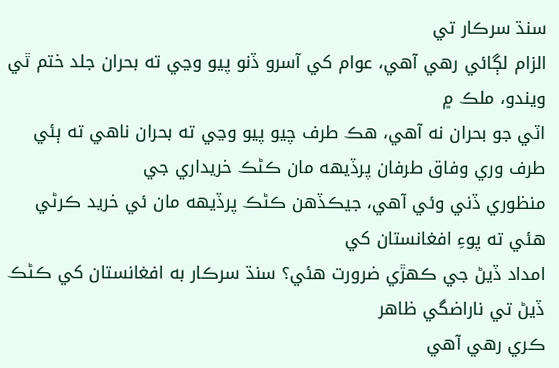سنڌ سرڪار تي
الزام لڳائي رهي آهي، عوام کي آسرو ڏنو پيو وڃي ته بحران جلد ختم ٿي ويندو، ملڪ ۾
اٽي جو بحران نه آهي، هڪ طرف چيو پيو وڃي ته بحران ناهي ته ٻئي طرف وري وفاق طرفان پرڏيهه مان ڪڻڪ خريداري جي
منظوري ڏني وئي آهي، جيڪڏهن ڪڻڪ پرڏيهه مان ئي خريد ڪرڻي هئي ته پوءِ افغانستان کي
امداد ڏيڻ جي ڪهڙي ضرورت هئي؟ سنڌ سرڪار به افغانستان کي ڪڻڪ ڏيڻ تي ناراضگي ظاهر
ڪري رهي آهي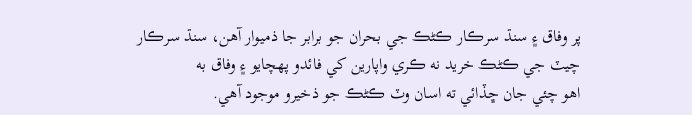پر وفاق ۽ سنڌ سرڪار ڪڻڪ جي بحران جو برابر جا ذميوار آهن، سنڌ سرڪار
چيٽ جي ڪڻڪ خريد نه ڪري واپارين کي فائدو پهچايو ۽ وفاق به
اهو چئي جان ڇڏائي ته اسان وٽ ڪڻڪ جو ذخيرو موجود آهي.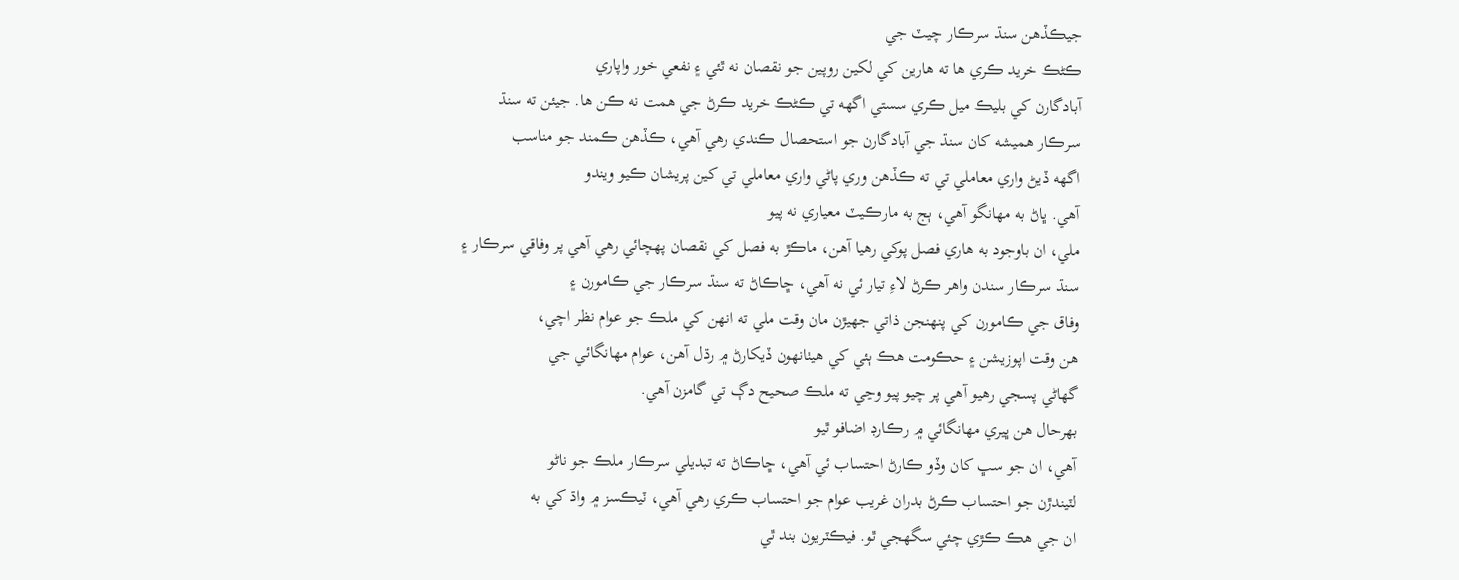جيڪڏهن سنڌ سرڪار چيٽ جي
ڪڻڪ خريد ڪري ها ته هارين کي لکين روپين جو نقصان نه ٿئي ۽ نفعي خور واپاري
آبادگارن کي بليڪ ميل ڪري سستي اگهه تي ڪڻڪ خريد ڪرڻ جي همت نه ڪن ها. جيئن ته سنڌ
سرڪار هميشه کان سنڌ جي آبادگارن جو استحصال ڪندي رهي آهي، ڪڏهن ڪمند جو مناسب
اگهه ڏيڻ واري معاملي تي ته ڪڏهن وري پاڻي واري معاملي تي کين پريشان ڪيو ويندو
آهي. ڀاڻ به مهانگو آهي، ٻج به مارڪيٽ معياري نه پيو
ملي، ان باوجود به هاري فصل پوکي رهيا آهن، ماڪڙ به فصل کي نقصان پهچائي رهي آهي پر وفاقي سرڪار ۽
سنڌ سرڪار سندن واهر ڪرڻ لاءِ تيار ئي نه آهي، ڇاڪاڻ ته سنڌ سرڪار جي ڪامورن ۽
وفاق جي ڪامورن کي پنهنجن ذاتي جهيڙن مان وقت ملي ته انهن کي ملڪ جو عوام نظر اچي،
هن وقت اپوزيشن ۽ حڪومت هڪ ٻئي کي هيٺانهون ڏيکارڻ ۾ رڌل آهن، عوام مهانگائي جي
گهاڻي پسجي رهيو آهي پر چيو پيو وڃي ته ملڪ صحيح دڳ تي گامزن آهي.
بهرحال هن ڀيري مهانگائي ۾ رڪارڊ اضافو ٿيو
آهي، ان جو سڀ کان وڏو ڪارڻ احتساب ئي آهي، ڇاڪاڻ ته تبديلي سرڪار ملڪ جو ناڻو
لٽيندڙن جو احتساب ڪرڻ بدران غريب عوام جو احتساب ڪري رهي آهي، ٽيڪسز ۾ واڌ کي به
ان جي هڪ ڪڙي چئي سگهجي ٿو. فيڪٽريون بند ٿي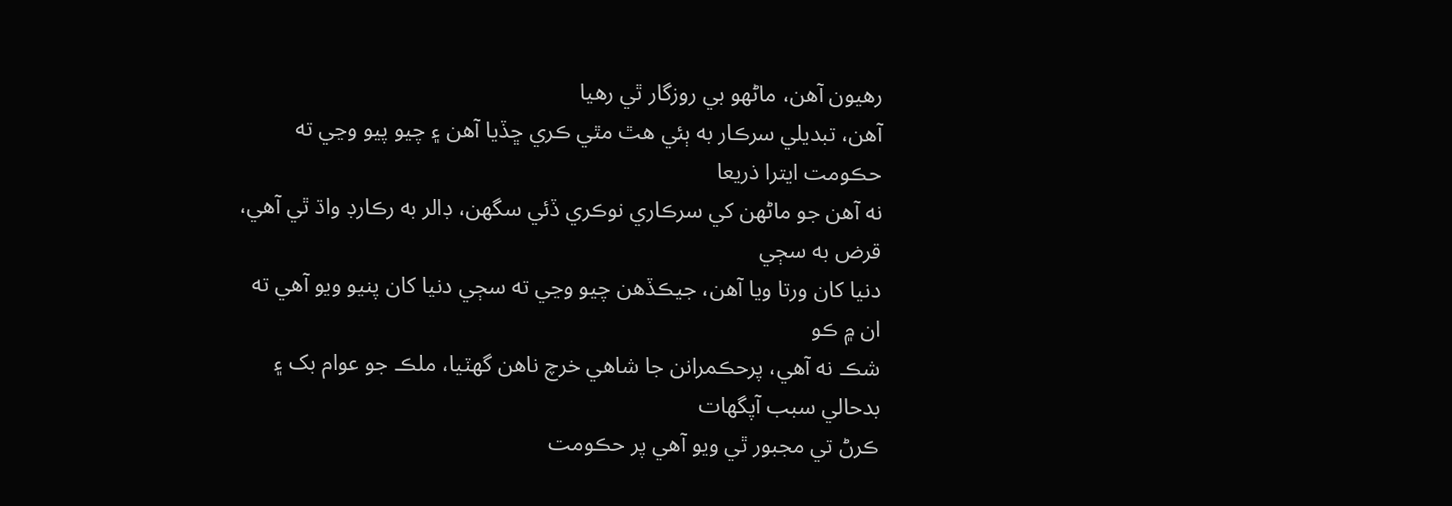رهيون آهن، ماڻهو بي روزگار ٿي رهيا
آهن، تبديلي سرڪار به ٻئي هٿ مٿي ڪري ڇڏيا آهن ۽ چيو پيو وڃي ته حڪومت ايترا ذريعا
نه آهن جو ماڻهن کي سرڪاري نوڪري ڏئي سگهن، ڊالر به رڪارڊ واڌ ٿي آهي، قرض به سڄي
دنيا کان ورتا ويا آهن، جيڪڏهن چيو وڃي ته سڄي دنيا کان پنيو ويو آهي ته ان ۾ ڪو
شڪ نه آهي، پرحڪمرانن جا شاهي خرچ ناهن گهٽيا، ملڪ جو عوام بک ۽ بدحالي سبب آپگهات
ڪرڻ تي مجبور ٿي ويو آهي پر حڪومت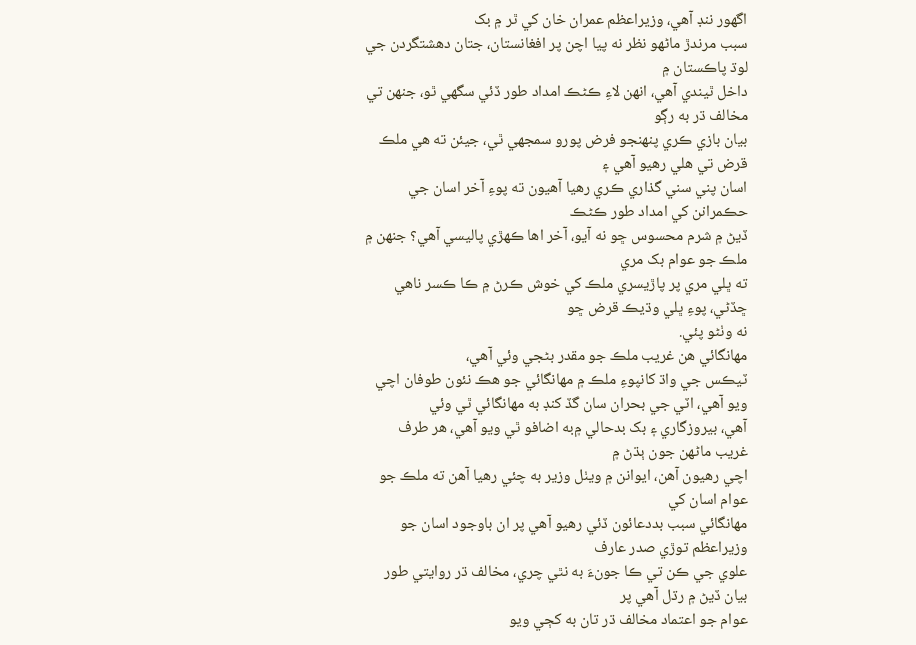اگهور ننڊ آهي، وزيراعظم عمران خان کي ٿر ۾ بک
سبب مرندڙ ماڻهو نظر نه پيا اچن پر افغانستان، جتان دهشتگردن جي لوڌ پاڪستان ۾
داخل ٿيندي آهي، انهن لاءِ ڪڻڪ امداد طور ڏئي سگهي ٿو، جنهن تي مخالف ڌر به رڳو
بيان بازي ڪري پنهنجو فرض پورو سمجهي ٿي، جيئن ته هي ملڪ قرض تي هلي رهيو آهي ۽
اسان پني سني گذاري ڪري رهيا آهيون ته پوءِ آخر اسان جي حڪمرانن کي امداد طور ڪڻڪ
ڏيڻ ۾ شرم محسوس ڇو نه آيو، آخر اها ڪهڙي پاليسي آهي؟ جنهن ۾ ملڪ جو عوام بک مري
ته ڀلي مري پر پاڙيسري ملڪ کي خوش ڪرڻ ۾ ڪا ڪسر ناهي ڇڏڻي، پوءِ ڀلي وڌيڪ قرض ڇو
نه وٺڻو پئي.
مهانگائي هن غريب ملڪ جو مقدر بڻجي وئي آهي،
ٽيڪس جي واڌ کانپوءِ ملڪ ۾ مهانگائي جو هڪ نئون طوفان اچي ويو آهي، اٽي جي بحران سان گڏ کنڊ به مهانگائي ٿي وئي
آهي، بيروزگاري ۽ بک بدحالي ۾به اضافو ٿي ويو آهي، هر طرف غريب ماڻهن جون ٻڌڻ ۾
اچي رهيون آهن، ايوانن ۾ ويٺل وزير به چئي رهيا آهن ته ملڪ جو عوام اسان کي
مهانگائي سبب بددعائون ڏئي رهيو آهي پر ان باوجود اسان جو وزيراعظم توڙي صدر عارف
علوي جي ڪن تي ڪا جونءَ به نٿي چري، مخالف ڌر روايتي طور بيان ڏيڻ ۾ رڌل آهي پر
عوام جو اعتماد مخالف ڌر تان به کڄي ويو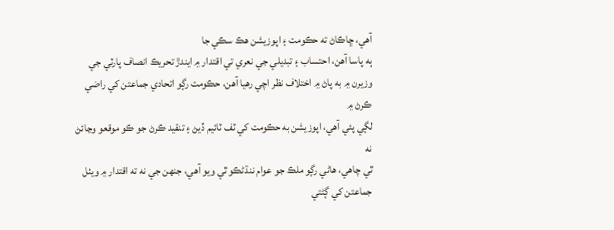آهي، ڇاڪاڻ ته حڪومت ۽ اپوزيشن هڪ سڪي جا
ٻه پاسا آهن، احتساب ۽ تبديلي جي نعري تي اقتدار ۾ ايندڙ تحريڪ انصاف پارٽي جي
وزيرن ۾ به پاڻ ۾ اختلاف نظر اچي رهيا آهن، حڪومت رڳو اتحادي جماعتن کي راضي ڪرڻ ۾
لڳي پئي آهي، اپوزيشن به حڪومت کي ٽف ٽائيم ڏيڻ ۽ تنقيد ڪرڻ جو ڪو موقعو وڃائڻ نه
ٿي چاهي، هاڻي رڳو ملڪ جو عوام ننڌڻڪو ٿي ويو آهي، جنهن جي نه ته اقتدار ۾ ويٺل
جماعتن کي ڳڻتي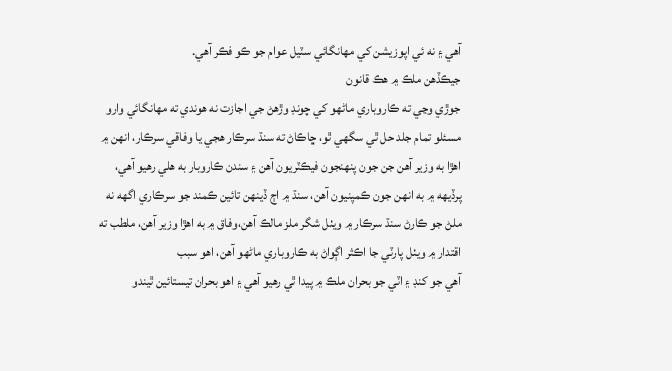آهي ۽ نه ئي اپوزيشن کي مهانگائي سٽيل عوام جو ڪو فڪر آهي.
جيڪڏهن ملڪ ۾ هڪ قانون
جوڙي وڃي ته ڪاروباري ماڻهو کي چونڊ وڙهڻ جي اجازت نه هوندي ته مهانگائي وارو
مسئلو تمام جلد حل ٿي سگهي ٿو، ڇاڪاڻ ته سنڌ سرڪار هجي يا وفاقي سرڪار، انهن ۾
اهڙا به وزير آهن جن جون پنهنجون فيڪٽريون آهن ۽ سندن ڪاروبار به هلي رهيو آهي،
پرڏيهه ۾ به انهن جون ڪمپنيون آهن، سنڌ ۾ اڄ ڏينهن تائين ڪمند جو سرڪاري اگهه نه
ملڻ جو ڪارڻ سنڌ سرڪار ۾ ويٺل شگر ملز مالڪ آهن،وفاق ۾ به اهڙا وزير آهن، ملطب ته
اقتدار ۾ ويٺل پارٽي جا اڪثر اڳواڻ به ڪاروباري ماڻهو آهن، اهو سبب
آهي جو کنڊ ۽ اٽي جو بحران ملڪ ۾ پيدا ٿي رهيو آهي ۽ اهو بحران تيستائين ٿيندو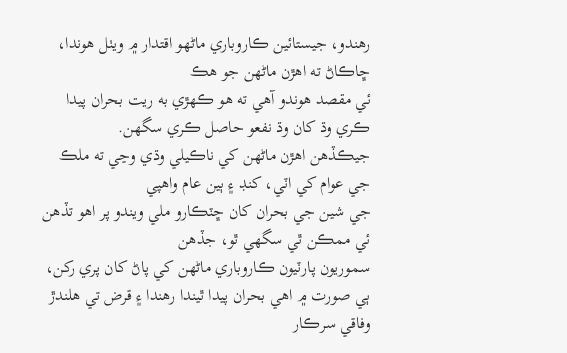رهندو، جيستائين ڪاروباري ماڻهو اقتدار ۾ ويٺل هوندا، ڇاڪاڻ ته اهڙن ماڻهن جو هڪ
ئي مقصد هوندو آهي ته هو ڪهڙي به ريت بحران پيدا ڪري وڌ کان وڌ نفعو حاصل ڪري سگهن.
جيڪڏهن اهڙن ماڻهن کي ناڪيلي وڌي وڃي ته ملڪ جي عوام کي اٽي، کنڊ ۽ ٻين عام واهپي
جي شين جي بحران کان ڇٽڪارو ملي ويندو پر اهو تڏهن ئي ممڪن ٿي سگهي ٿو، جڏهن
سموريون پارٽيون ڪاروباري ماڻهن کي پاڻ کان پري رکن، ٻي صورت ۾ اهي بحران پيدا ٿيندا رهندا ۽ قرض تي هلندڙ وفاقي سرڪار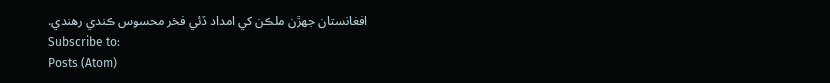افغانستان جهڙن ملڪن کي امداد ڏئي فخر محسوس ڪندي رهندي.
Subscribe to:
Posts (Atom)